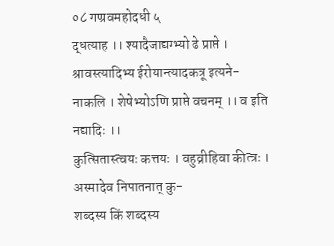०८ गण्रवमहोदधी ५
द्धत्याह ।। श्यादैजाद्यग्भ्यो ढे प्राप्ते । श्रावस्त्यादिभ्य ईरोयान्त्यादकत्रू इत्यने-
नाकलि । शेषेभ्योऽणि प्राप्ते वचनम् ।। व इति नद्यादिः ।।
कुत्सितास्त्वयः कत्तयः । वहुव्रीहिवा कीत्त्रः । अस्मादेव निपातनात् कु-
शब्दस्य किं शब्दस्य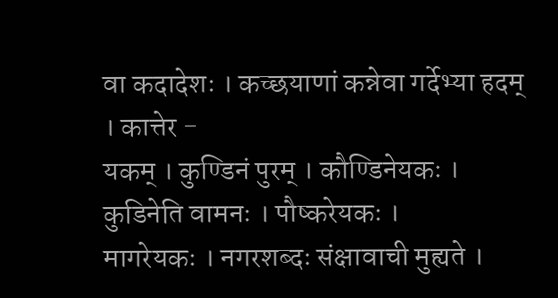वा कदादेशः । कच्छयाणां कन्नेवा गर्देभ्या हदम् । कात्तेर -
यकम् । कुण्डिनं पुरम् । कौण्डिनेयकः । कुडिनेति वामनः । पौष्करेयकः ।
मागरेयकः । नगरशब्दः संक्षावाची मुह्यते ।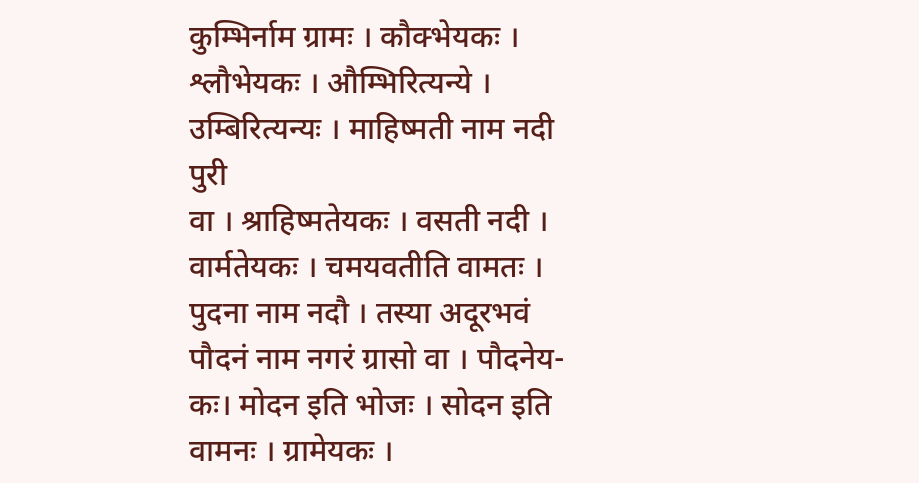कुम्भिर्नाम ग्रामः । कौक्भेयकः ।
श्लौभेयकः । औम्भिरित्यन्ये । उम्बिरित्यन्यः । माहिष्मती नाम नदी पुरी
वा । श्राहिष्मतेयकः । वसती नदी । वार्मतेयकः । चमयवतीति वामतः ।
पुदना नाम नदौ । तस्या अदूरभवं पौदनं नाम नगरं ग्रासो वा । पौदनेय-
कः। मोदन इति भोजः । सोदन इति वामनः । ग्रामेयकः ।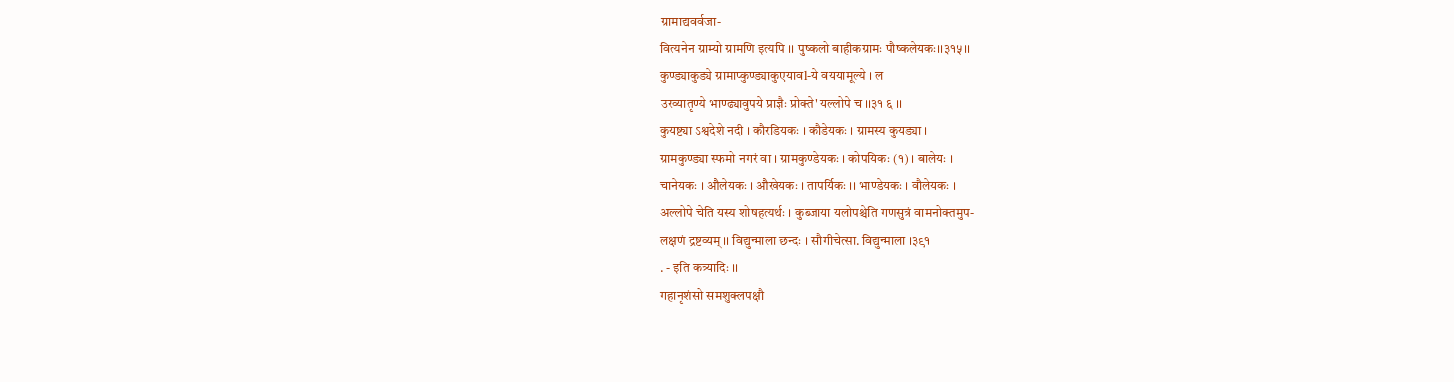ग्रामाद्यवर्वजा-
वित्यनेन ग्राम्यो ग्रामणि इत्यपि ।। पुष्कलो बाहीकग्रामः पौष्कलेयकः।।३१५।।
कुण्ड्याकुड्ये ग्रामाप्कुण्ड्याकुएयावl-ये वययामूल्ये । ल
उरव्यातृण्ये भाण्ढ्यावुपये प्राज्ञैः प्रोक्ते' यल्लोपे च ।।३१ ६ ।।
कुयष्ट्या ऽश्वदेशे नदी । कौरडियकः । कौडेयकः । ग्रामस्य कुयड्या ।
ग्रामकुण्ड्या स्फमो नगरं वा । ग्रामकुण्डेयकः । कोपयिकः (१) । बालेयः ।
चानेयकः । औलेयकः । औखेयकः । तापर्यिकः ।। भाण्डेयकः । वौलेयकः ।
अल्लोपे चेति यस्य शोषहत्यर्थः । कुब्जाया यलोपश्चेति गणसुत्रं वामनोक्तमुप-
लक्षणं द्रष्टव्यम् ।। विद्युन्माला छन्दः । सौगीचेत्सा. विद्युन्माला ।३९१
. - इति कत्र्यादिः ।।
गहानृशंसो समशुक्लपक्षौ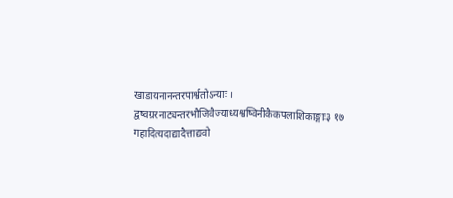खाडायनानन्तरपार्श्वतोऽन्याः ।
द्वष्वग्ररनाट्यन्तरभौजिवैज्याध्यश्वष्विनीकैकपलाशिकाङ्गाः३ १७
गहादित्यदाद्यादैत्ताद्यवो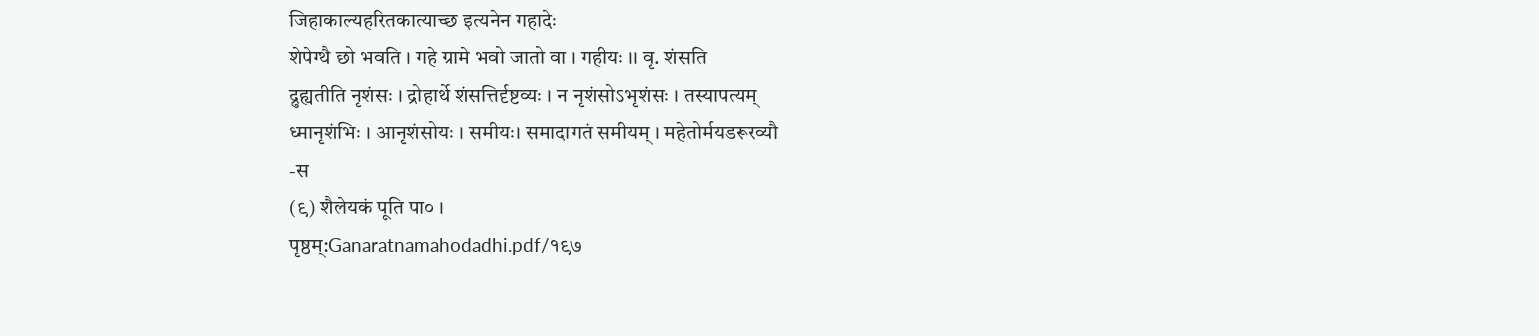जिहाकाल्यहरितकात्याच्छ इत्यनेन गहादेः
शेपेग्थै छो भवति । गहे ग्रामे भवो जातो वा । गहीयः ।। वृ. शंसति
द्रुह्यतीति नृशंसः । द्रोहार्थे शंसत्तिर्दृष्टव्यः । न नृशंसोऽभृशंसः । तस्यापत्यम्
ध्मानृशंभिः । आनृशंसोयः । समीयः। समादागतं समीयम् । महेतोर्मयडरूरव्यौ
-स
(९) शैलेयकं पूति पा० ।
पृष्ठम्:Ganaratnamahodadhi.pdf/१९७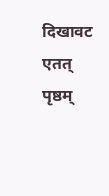दिखावट
एतत् पृष्ठम्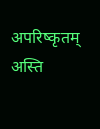अपरिष्कृतम् अस्ति